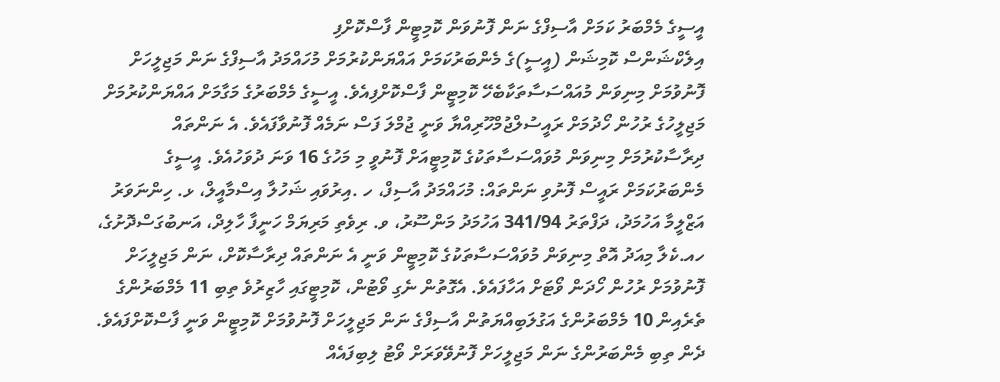އީސީގެ މެމްބަރު ކަމަށް އާސިފްގެ ނަން ފޮނުވަން ކޮމިޓީން ފާސްކޮށްފި
އިލެކްޝަންސް ކޮމިޝަން (އީސީ)ގެ މެންބަރުކަމަށް އައްޔަންކުރުމަށް މުހައްމަދު އާސިފްގެ ނަން މަޖިލީހަށް ފޮނުވުމަށް މިނިވަން މުއައްސަސާތަކާބެހޭ ކޮމިޓީން ފާސްކޮށްފިއެވެ. އީސީގެ މެމްބަރުގެ މަގާމަށް އައްޔަންކުރުމަށް މަޖިލީހުގެ ރުހުން ހޯދުމަށް ރައީސުލްޖުމްހޫރިއްޔާ ވަނީ ޖުމްލަ ފަސް ނަމެއް ފޮނުވާފައެވެ. އެ ނަންތައް ދިރާސާކުރުމަށް މިނިވަން މުވައްސަސާތަކުގެ ކޮމިޓީއަށް ފޮނުވީ މި މަހުގެ 16 ވަނަ ދުވަހުއެވެ. އީސީގެ މެންބަރުކަމަށް ރައީސް ފޮނުވި ނަންތައް: މުހައްމަދު އާސިފް، ހ .އިރުވައި ޝަހުލާ އިސްމާއީލް، ޅ. ހިންނަވަރު އަޒްލީމާ އަހުމަދު، ދަފްތަރު 341/94 އަހުމަދު މަންސޫރު، ވ. ރިވެތި މަރިޔަމް ހަނީފާ ހާލިދް، އަނބުގަސްދޮށުގެ، ހއ.ކެލާ މިއަދު އޮތް މިނިވަން މުވައްސަސާތަކުގެ ކޮމިޓީން ވަނީ އެ ނަންތައް ދިރާސާކޮށް، ނަން މަޖިލީހަށް ފޮނުވުމަށް ރުހުން ހޯދަން ވޯޓަށް އަހާފައެވެ. އެގޮތުން ނެގި ވޯޓުން، ކޮމިޓީގައި ހާޒިރުވެ ތިބި 11 މެމްބަރުންގެ ތެރެއިން 10 މެމްބަރުންގެ އަގުލަބިއްޔަތުން އާސިފްގެ ނަން މަޖިލީހަށް ފޮނުވުމަށް ކޮމިޓީން ވަނީ ފާސްކޮށްފައެވެ. ދެން ތިބި މެންބަރުންގެ ނަން މަޖިލީހަށް ފޮނުވޭވަރަށް ވޯޓު ލިބިފައެއް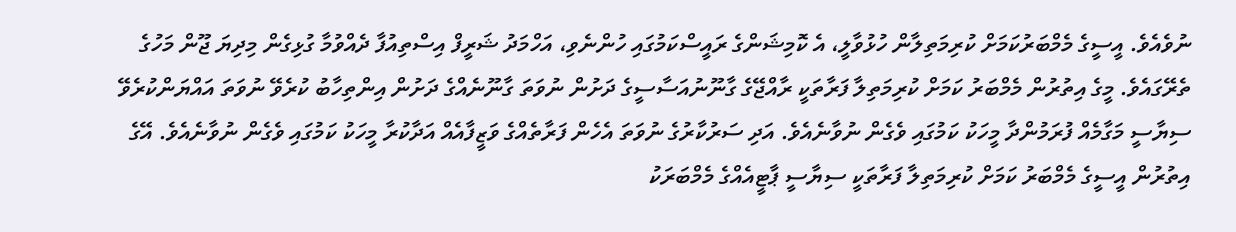ނުވެއެވެ. އީސީގެ މެމްބަރުކަމަށް ކުރިމަތިލާން ހުޅުވާލީ، އެ ކޮމިޝަންގެ ރައީސްކަމުގައި ހުންނެވި، އަހްމަދު ޝަރީފް އިސްތިއުފާ ދެއްވުމާ ގުޅިގެން މިދިޔަ ޖޫން މަހުގެ ތެރޭގައެވެ. މީގެ އިތުރުން މެމްބަރު ކަމަށް ކުރިމަތިލާ ފަރާތަކީ ރާއްޖޭގެ ގާނޫނުއަސާސީގެ ދަށުން ނުވަތަ ގާނޫނެއްގެ ދަށުން އިންތިހާބު ކުރެވޭ ނުވަތަ އައްޔަންކުރެވޭ ސިޔާސީ މަގާމެއް ފުރަމުންދާ މީހަކު ކަމުގައި ވެގެން ނުވާނެއެވެ. އަދި ސަރުކާރުގެ ނުވަތަ އެހެން ފަރާތެއްގެ ވަޒީފާއެއް އަދާކުރާ މީހަކު ކަމުގައި ވެގެން ނުވާނެއެވެ. އޭގެ އިތުރުން އީސީގެ މެމްބަރު ކަމަށް ކުރިމަތިލާ ފަރާތަކީ ސިޔާސީ ޕާޓީއެއްގެ މެމްބަރަކު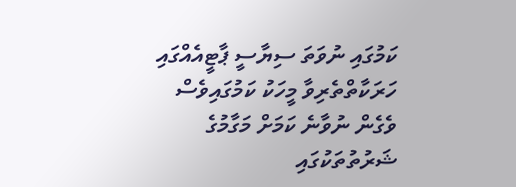ކަމުގައި ނުވަތަ ސިޔާސީ ޕާޓީއެއްގައި ހަރަކާތްތެރިވާ މީހަކު ކަމުގައިވެސް ވެގެން ނުވާނެ ކަމަށް މަގާމުގެ ޝަރުތުތަކުގައި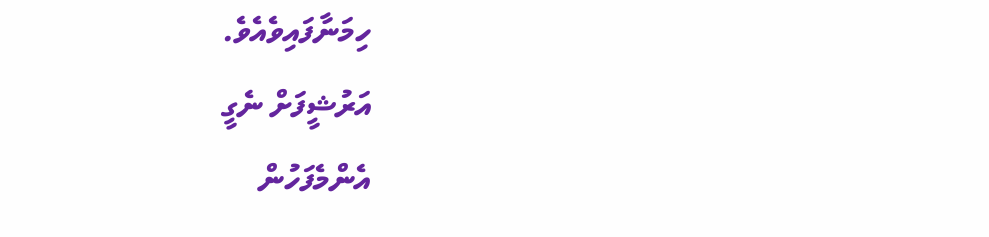ހިމަނާފައިވެއެވެ.
އަރުޝީފަށް ނެގީ
އެންމެފަހުން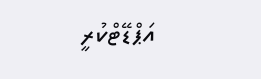އަޕްޑޭޓްކުރީ